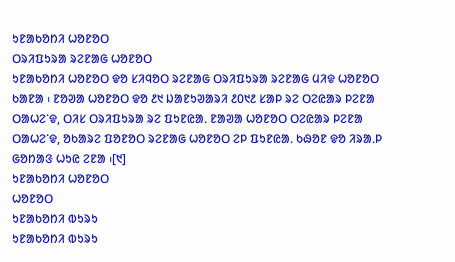ᱩᱱᱟᱠᱚᱴᱤ ᱦᱚᱱᱚᱛ
ᱛᱨᱤᱯᱩᱨᱟ ᱨᱮᱱᱟᱜ ᱦᱚᱱᱚᱛ
ᱩᱱᱟᱠᱚᱴᱤ ᱦᱚᱱᱚᱛ ᱫᱚ ᱥᱤᱧᱚᱛ ᱨᱮᱱᱟᱜ ᱛᱨᱤᱯᱩᱨᱟ ᱨᱮᱱᱟᱜ ᱢᱤᱫ ᱦᱚᱱᱚᱛ ᱠᱟᱱᱟ ᱾ ᱱᱚᱣᱟ ᱦᱚᱱᱚᱛ ᱫᱚ ᱒᱑ ᱡᱟᱱᱩᱣᱟᱨᱤ ᱒᱐᱑᱒ ᱥᱟᱞ ᱨᱮ ᱛᱮᱭᱟᱨ ᱞᱮᱱᱟ ᱛᱟᱦᱮᱸᱫ, ᱛᱤᱥ ᱛᱨᱤᱯᱩᱨᱟ ᱨᱮ ᱯᱩᱱᱭᱟᱹ ᱱᱟᱣᱟ ᱦᱚᱱᱚᱛ ᱛᱮᱭᱟᱨ ᱞᱮᱱᱟ ᱛᱟᱦᱮᱸᱫ, ᱚᱠᱟᱨᱮ ᱯᱚᱱᱚᱛ ᱨᱮᱱᱟᱜ ᱦᱚᱱᱚᱛ ᱮᱞ ᱯᱩᱱᱭᱟᱹ ᱠᱷᱚᱱ ᱫᱚ ᱤᱨᱟᱹᱞ ᱜᱚᱴᱟᱝ ᱦᱩᱭ ᱮᱱᱟ ᱾[᱑]
ᱩᱱᱟᱠᱚᱴᱤ ᱦᱚᱱᱚᱛ
ᱦᱚᱱᱚᱛ
ᱩᱱᱟᱠᱚᱴᱤ ᱵᱩᱨᱩ
ᱩᱱᱟᱠᱚᱴᱤ ᱵᱩᱨᱩ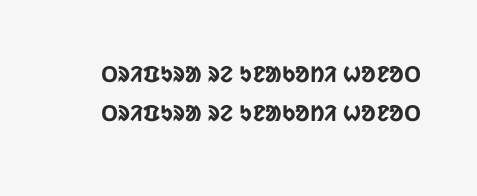ᱛᱨᱤᱯᱩᱨᱟ ᱨᱮ ᱩᱱᱟᱠᱚᱴᱤ ᱦᱚᱱᱚᱛ
ᱛᱨᱤᱯᱩᱨᱟ ᱨᱮ ᱩᱱᱟᱠᱚᱴᱤ ᱦᱚᱱᱚᱛ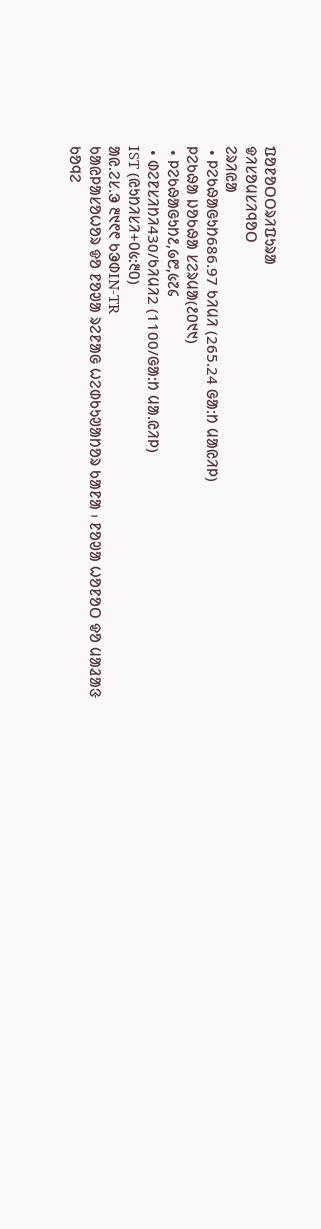ᱯᱚᱱᱚᱛᱛᱨᱤᱯᱩᱨᱟ
ᱫᱤᱥᱚᱢᱥᱤᱧᱚᱛ
ᱮᱨᱤᱭᱟ
 • ᱞᱮᱠᱷᱟᱜᱩᱴ686.97 ᱠᱤᱢᱤ (265.24 ᱜᱟᱺᱴ ᱢᱟᱭᱤᱞ)
ᱞᱮᱠᱷᱟ ᱡᱚᱠᱷᱟ ᱥᱮᱨᱢᱟ(᱒᱐᱑᱑)
 • ᱞᱮᱠᱷᱟᱜᱩᱴ᱒,᱙᱘,᱕᱗᱔
 • ᱰᱮᱱᱥᱤᱴᱤ430/ᱠᱤᱢᱤ2 (1100/ᱜᱟᱺᱴ ᱢᱟᱹᱭᱤᱞ)
IST (ᱭᱩᱴᱤᱥᱤ+᱐᱕:᱓᱐)
ᱟᱭ.ᱮᱥ.ᱳ ᱓᱑᱖᱖ ᱠᱳᱰIN-TR
ᱠᱟᱭᱞᱟᱥᱚᱦᱚᱨ ᱫᱚ ᱱᱚᱣᱟ ᱨᱮᱱᱟᱜ ᱦᱮᱰᱠᱩᱣᱟᱴᱚᱨ ᱠᱟᱱᱟ ᱾ ᱱᱚᱣᱟ ᱦᱚᱱᱚᱛ ᱫᱚ ᱢᱟᱲᱟᱝ ᱠᱚᱧᱮ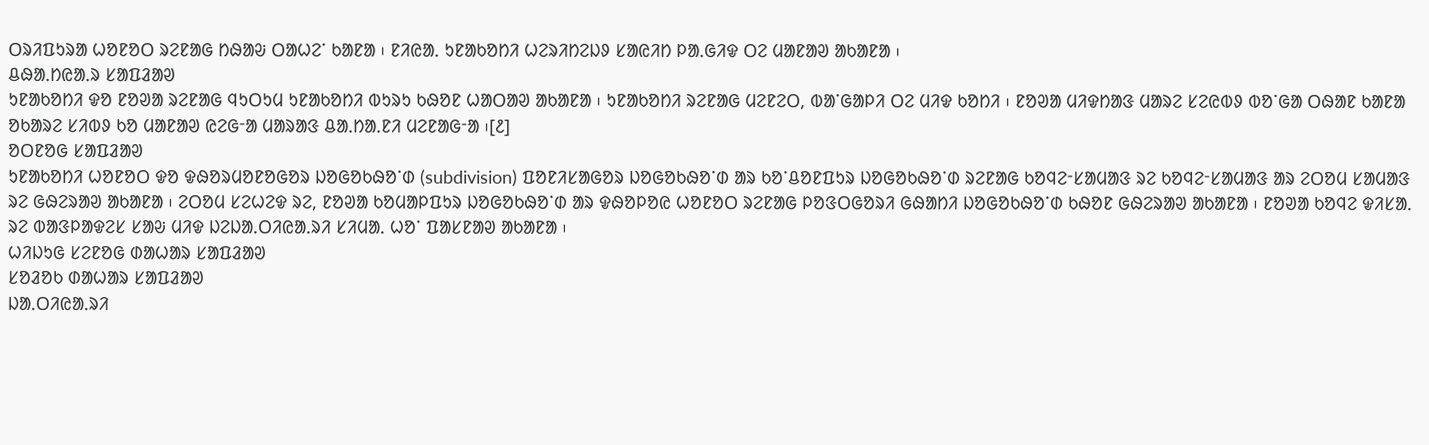ᱛᱨᱤᱯᱩᱨᱟ ᱦᱚᱱᱚᱛ ᱨᱮᱱᱟᱜ ᱴᱷᱟᱶ ᱛᱟᱦᱮᱸ ᱠᱟᱱᱟ ᱾ ᱱᱤᱭᱟᱹ ᱩᱱᱟᱠᱚᱴᱤ ᱦᱮᱨᱤᱴᱮᱡᱽ ᱥᱟᱭᱤᱴ ᱞᱟᱹᱜᱤᱫ ᱛᱮ ᱢᱟᱱᱟᱣ ᱟᱠᱟᱱᱟ ᱾
ᱪᱷᱟᱹᱴᱭᱟᱹᱨ ᱥᱟᱯᱲᱟᱣ
ᱩᱱᱟᱠᱚᱴᱤ ᱫᱚ ᱱᱚᱣᱟ ᱨᱮᱱᱟᱜ ᱧᱩᱛᱩᱢ ᱩᱱᱟᱠᱚᱴᱤ ᱵᱩᱨᱩ ᱠᱷᱚᱱ ᱦᱟᱛᱟᱣ ᱟᱠᱟᱱᱟ ᱾ ᱩᱱᱟᱠᱚᱴᱤ ᱨᱮᱱᱟᱜ ᱢᱮᱱᱮᱛ, ᱵᱟᱸᱜᱟᱞᱤ ᱛᱮ ᱢᱤᱫ ᱠᱚᱴᱤ ᱾ ᱱᱚᱣᱟ ᱢᱤᱫᱴᱟᱝ ᱢᱟᱨᱮ ᱥᱮᱭᱵᱽ ᱵᱚᱸᱜᱟ ᱛᱷᱟᱱ ᱠᱟᱱᱟ ᱚᱠᱟᱨᱮ ᱥᱤᱵᱽ ᱠᱚ ᱢᱟᱱᱟᱣ ᱭᱮᱜᱼᱟ ᱢᱟᱨᱟᱝ ᱪᱟᱹᱴᱟᱹᱱᱤ ᱢᱮᱱᱟᱜᱼᱟ ᱾[᱒]
ᱚᱛᱱᱚᱜ ᱥᱟᱯᱲᱟᱣ
ᱩᱱᱟᱠᱚᱴᱤ ᱦᱚᱱᱚᱛ ᱫᱚ ᱫᱷᱚᱨᱢᱚᱱᱚᱜᱚᱨ ᱡᱚᱜᱚᱠᱷᱚᱸᱰ (subdivision) ᱯᱚᱱᱤᱥᱟᱜᱚᱨ ᱡᱚᱜᱚᱠᱷᱚᱸᱰ ᱟᱨ ᱠᱚᱸᱪᱚᱱᱯᱩᱨ ᱡᱚᱜᱚᱠᱷᱚᱸᱰ ᱨᱮᱱᱟᱜ ᱠᱚᱧᱮᱼᱥᱟᱢᱟᱝ ᱨᱮ ᱠᱚᱧᱮᱼᱥᱟᱢᱟᱝ ᱟᱨ ᱮᱛᱚᱢ ᱥᱟᱢᱟᱝ ᱨᱮ ᱜᱷᱮᱨᱟᱣ ᱟᱠᱟᱱᱟ ᱾ ᱮᱛᱚᱢ ᱥᱮᱦᱮᱫ ᱨᱮ, ᱱᱚᱣᱟ ᱠᱚᱢᱟᱞᱯᱩᱨ ᱡᱚᱜᱚᱠᱷᱚᱸᱰ ᱟᱨ ᱫᱷᱚᱞᱚᱭ ᱦᱚᱱᱚᱛ ᱨᱮᱱᱟᱜ ᱞᱚᱝᱛᱜᱚᱨᱤ ᱜᱷᱟᱴᱤ ᱡᱚᱜᱚᱠᱷᱚᱸᱰ ᱠᱷᱚᱱ ᱜᱷᱮᱨᱟᱣ ᱟᱠᱟᱱᱟ ᱾ ᱱᱚᱣᱟ ᱠᱚᱧᱮ ᱫᱤᱥᱟᱹ ᱨᱮ ᱵᱟᱝᱞᱟᱫᱮᱥ ᱥᱟᱶ ᱢᱤᱫ ᱡᱮᱡᱟᱹᱛᱤᱭᱟᱹᱨᱤ ᱥᱤᱢᱟᱹ ᱦᱚᱸ ᱯᱟᱥᱱᱟᱣ ᱟᱠᱟᱱᱟ ᱾
ᱦᱤᱡᱩᱜ ᱥᱮᱱᱚᱜ ᱰᱟᱦᱟᱨ ᱥᱟᱯᱲᱟᱣ
ᱥᱚᱲᱚᱠ ᱰᱟᱦᱟᱨ ᱥᱟᱯᱲᱟᱣ
ᱡᱟᱹᱛᱤᱭᱟᱹᱨᱤ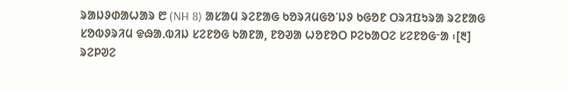ᱨᱟᱡᱽᱰᱟᱦᱟᱨ ᱘ (NH 8) ᱟᱥᱟᱢ ᱨᱮᱱᱟᱜ ᱠᱚᱨᱤᱢᱜᱚᱸᱡᱽ ᱠᱜᱚᱱ ᱛᱨᱤᱯᱩᱨᱟ ᱨᱮᱱᱟᱜ ᱥᱚᱵᱽᱨᱤᱢ ᱫᱷᱟᱹᱵᱤᱡ ᱥᱮᱱᱚᱜ ᱠᱟᱱᱟ, ᱱᱚᱣᱟ ᱦᱚᱱᱚᱛ ᱞᱮᱠᱟᱛᱮ ᱥᱮᱱᱚᱜᱼᱟ ᱾[᱓]
ᱨᱮᱞᱣᱮ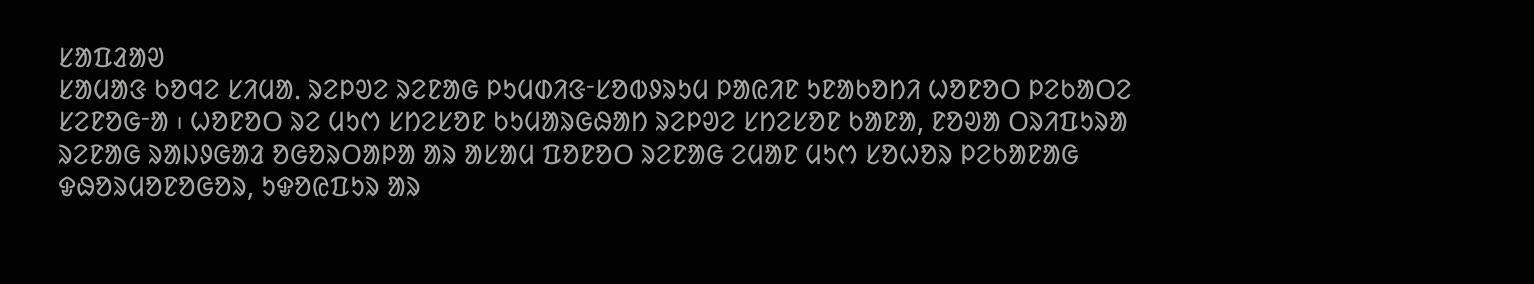ᱥᱟᱯᱲᱟᱣ
ᱥᱟᱢᱟᱝ ᱠᱚᱧᱮ ᱥᱤᱢᱟᱹ ᱨᱮᱞᱣᱮ ᱨᱮᱱᱟᱜ ᱞᱩᱢᱰᱤᱝᱼᱥᱚᱵᱽᱨᱩᱢ ᱞᱟᱭᱤᱱ ᱩᱱᱟᱠᱚᱴᱤ ᱦᱚᱱᱚᱛ ᱞᱮᱠᱟᱛᱮ ᱥᱮᱱᱚᱜᱼᱟ ᱾ ᱦᱚᱱᱚᱛ ᱨᱮ ᱢᱩᱬ ᱥᱴᱮᱥᱚᱱ ᱠᱩᱢᱟᱨᱜᱷᱟᱴ ᱨᱮᱞᱣᱮ ᱥᱴᱮᱥᱚᱱ ᱠᱟᱱᱟ, ᱱᱚᱣᱟ ᱛᱨᱤᱯᱩᱨᱟ ᱨᱮᱱᱟᱜ ᱨᱟᱡᱽᱜᱟᱲ ᱚᱜᱚᱨᱛᱟᱞᱟ ᱟᱨ ᱟᱥᱟᱢ ᱯᱚᱱᱚᱛ ᱨᱮᱱᱟᱜ ᱮᱢᱟᱱ ᱢᱩᱬ ᱥᱚᱦᱚᱨ ᱞᱮᱠᱟᱱᱟᱜ ᱫᱷᱚᱨᱢᱚᱱᱚᱜᱚᱨ, ᱩᱫᱚᱭᱯᱩᱨ ᱟᱨ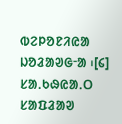ᱵᱮᱞᱚᱱᱤᱭᱟ ᱡᱚᱲᱟᱣᱜᱼᱟ ᱾[᱔]
ᱥᱟᱹᱠᱷᱭᱟᱹᱛ ᱥᱟᱯᱲᱟᱣ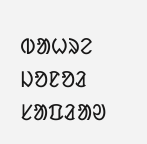ᱵᱟᱦᱨᱮ ᱡᱚᱱᱚᱲ ᱥᱟᱯᱲᱟᱣ